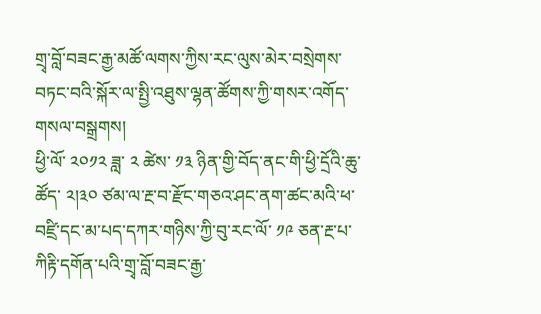གྲྭ་བློ་བཟང་རྒྱ་མཚོ་ལགས་ཀྱིས་རང་ལུས་མེར་བསྲེགས་བཏང་བའི་སྐོར་ལ་སྤྱི་འཐུས་ལྷན་ཚོགས་ཀྱི་གསར་འགོད་གསལ་བསྒྲགས།
ཕྱི་ལོ་ ༢༠༡༢ ཟླ་ ༢ ཚེས་ ༡༣ ཉིན་གྱི་བོད་ནང་གི་ཕྱི་དྲོའི་ཆུ་ཚོད་ ༢།༣༠ ཙམ་ལ་རྔ་བ་རྫོང་གཅའ་ཤང་ནག་ཚང་མའི་ཕ་བཛྲི་དང་མ་པད་དཀར་གཉིས་ཀྱི་བུ་རང་ལོ་ ༡༩ ཅན་རྔ་པ་ཀིརྟི་དགོན་པའི་གྲྭ་བློ་བཟང་རྒྱ་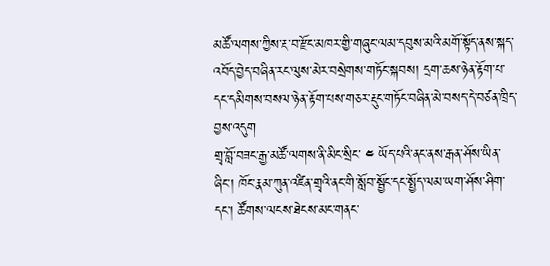མཚོ་ལགས་ཀྱིས་རྔ་བ་རྫོང་མཁར་གྱི་གཞུང་ལམ་དབུས་མའི་མགོ་སྟོད་ནས་སྐད་འབོད་བྱེད་བཞིན་རང་ལུས་མེར་བསྲེགས་གཏོང་སྐབས། དྲག་ཆས་ཉེན་རྟོག་པ་དང་དམིགས་བསལ་ཉེན་རྟོག་པས་གཅར་རྡུང་གཏོང་བཞིན་མེ་བསད་དེ་བཙན་ཁྲིད་བྱས་འདུག
གྲྭ་བློ་བཟང་རྒྱ་མཚོ་ལགས་ནི་མིང་སྲིང་ ༤ ཡོད་པའི་ནང་ནས་རྒན་ཤོས་ཡིན་ཞིང་། ཁོང་རྣམ་ཀུན་འཛིན་གྲྭའི་ནང་གི་སློབ་སྦྱོང་དང་སྤྱོད་ལམ་ཡག་ཤོས་ཤིག་དང་། ཚོགས་ལངས་ཐེངས་མང་གནང་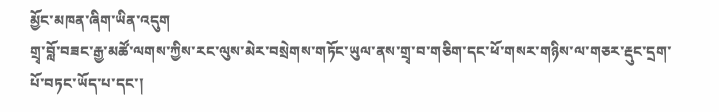མྱོང་མཁན་ཞིག་ཡིན་འདུག
གྲྭ་བློ་བཟང་རྒྱ་མཚོ་ལགས་ཀྱིས་རང་ལུས་མེར་བསྲེགས་གཏོང་ཡུལ་ནས་གྲྭ་བ་གཅིག་དང་ཕོ་གསར་གཉིས་ལ་གཅར་རྡུང་དྲག་པོ་བཏང་ཡོད་པ་དང་།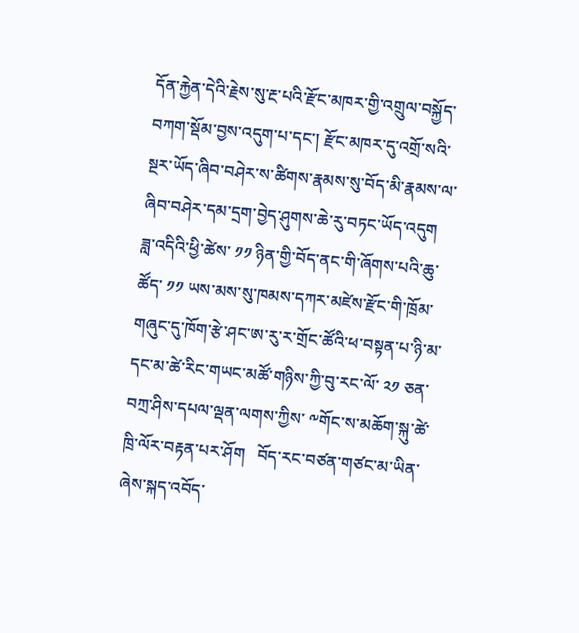དོན་རྐྱེན་དེའི་རྗེས་སུ་རྔ་པའི་རྫོང་མཁར་གྱི་འགྲུལ་བསྐྱོད་བཀག་སྡོམ་བྱས་འདུག་པ་དང་། རྫོང་མཁར་དུ་འགྲོ་སའི་སྔར་ཡོད་ཞིབ་བཤེར་ས་ཚིགས་རྣམས་སུ་བོད་མི་རྣམས་ལ་ཞིབ་བཤེར་དམ་དྲག་བྱེད་ཤུགས་ཆེ་རུ་བཏང་ཡོད་འདུག
ཟླ་འདིའི་ཕྱི་ཚེས་ ༡༡ ཉིན་གྱི་བོད་ནང་གི་ཞོགས་པའི་ཆུ་ཚོད་ ༡༡ ཡས་མས་སུ་ཁམས་དཀར་མཛེས་རྫོང་གི་ཁྲོམ་གཞུང་དུ་ཁོག་རྩེ་ཤང་ཨ་རུ་ར་གྲོང་ཚོའི་ཕ་བསྟན་པ་ཉི་མ་དང་མ་ཚེ་རིང་གཡང་མཚོ་གཉིས་ཀྱི་བུ་རང་ལོ་ ༢༡ ཅན་བཀྲ་ཤིས་དཔལ་ལྡན་ལགས་ཀྱིས་ ༸གོང་ས་མཆོག་སྐུ་ཚེ་ཁྲི་ལོར་བརྟན་པར་ཤོག   བོད་རང་བཙན་གཙང་མ་ཡིན་ཞེས་སྐད་འབོད་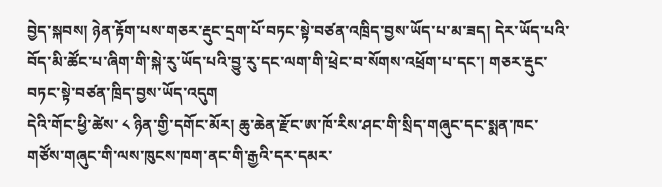བྱེད་སྐབས། ཉེན་རྟོག་པས་གཅར་རྡུང་དྲག་པོ་བཏང་སྟེ་བཙན་འཁྲིད་བྱས་ཡོད་པ་མ་ཟད། དེར་ཡོད་པའི་བོད་མི་ཚོང་པ་ཞིག་གི་སྐེ་རུ་ཡོད་པའི་བྱུ་རུ་དང་ལག་གི་ཕྲེང་བ་སོགས་འཕྲོག་པ་དང་། གཅར་རྡུང་བཏང་སྟེ་བཙན་ཁྲིད་བྱས་ཡོད་འདུག
དེའི་གོང་ཕྱི་ཚེས་ ༨ ཉིན་གྱི་དགོང་མོར། ཆུ་ཆེན་རྫོང་ཨ་ཁོ་རིས་ཤང་གི་སྲིད་གཞུང་དང་སྨན་ཁང་གཙོས་གཞུང་གི་ལས་ཁུངས་ཁག་ནང་གི་རྒྱའི་དར་དམར་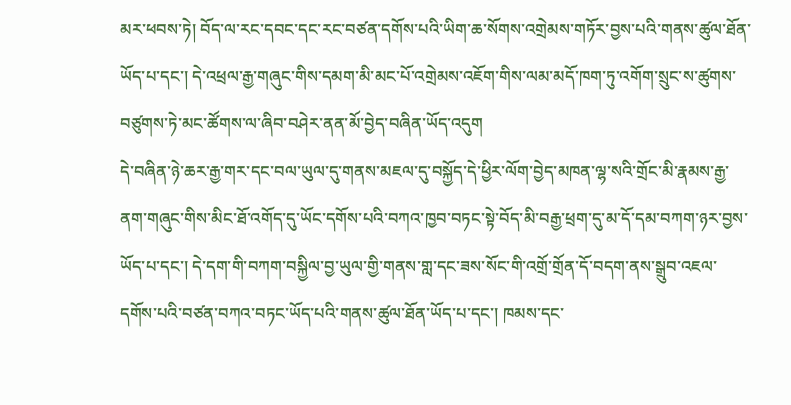མར་ཕབས་ཏེ། བོད་ལ་རང་དབང་དང་རང་བཙན་དགོས་པའི་ཡིག་ཆ་སོགས་འགྲེམས་གཏོར་བྱས་པའི་གནས་ཚུལ་ཐོན་ཡོད་པ་དང་། དེ་འཕྲལ་རྒྱ་གཞུང་གིས་དམག་མི་མང་པོ་འགྲེམས་འཇོག་གིས་ལམ་མདོ་ཁག་ཏུ་འགོག་སྲུང་ས་ཚུགས་བཙུགས་ཏེ་མང་ཚོགས་ལ་ཞིབ་བཤེར་ནན་མོ་བྱེད་བཞིན་ཡོད་འདུག
དེ་བཞིན་ཉེ་ཆར་རྒྱ་གར་དང་བལ་ཡུལ་དུ་གནས་མཇལ་དུ་བསྐྱོད་དེ་ཕྱིར་ལོག་བྱེད་མཁན་ལྷ་སའི་གྲོང་མི་རྣམས་རྒྱ་ནག་གཞུང་གིས་མིང་ཐོ་འགོད་དུ་ཡོང་དགོས་པའི་བཀའ་ཁྱབ་བཏང་སྟེ་བོད་མི་བརྒྱ་ཕྲག་དུ་མ་དོ་དམ་བཀག་ཉར་བྱས་ཡོད་པ་དང་། དེ་དག་གི་བཀག་བསྐྱིལ་བྱ་ཡུལ་གྱི་གནས་གླ་དང་ཟས་སོང་གི་འགྲོ་གྲོན་དོ་བདག་ནས་སྒྲུབ་འཇལ་དགོས་པའི་བཙན་བཀའ་བཏང་ཡོད་པའི་གནས་ཚུལ་ཐོན་ཡོད་པ་དང་། ཁམས་དང་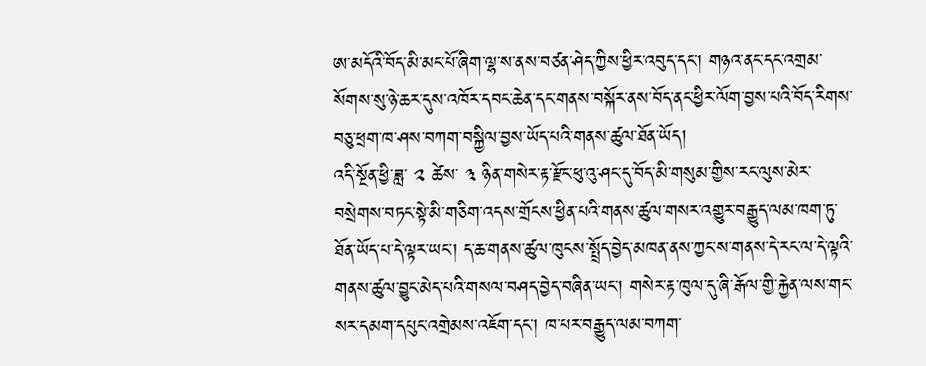ཨ་མདོའི་བོད་མི་མང་པོ་ཞིག་ལྷ་ས་ནས་བཙན་ཤེད་ཀྱིས་ཕྱིར་འབུད་དང་། གཉའ་ནང་དང་འགྲམ་སོགས་སུ་ཉེ་ཆར་དུས་འཁོར་དབང་ཆེན་དང་གནས་བསྐོར་ནས་བོད་ནང་ཕྱིར་ལོག་བྱས་པའི་བོད་རིགས་བཅུ་ཕྲག་ཁ་ཤས་བཀག་བསྐྱིལ་བྱས་ཡོད་པའི་གནས་ཚུལ་ཐོན་ཡོད།
འདི་སྔོན་ཕྱི་ཟླ་ ༢ ཚེས་ ༣ ཉིན་གསེར་རྟ་རྫོང་ཕུ་འུ་ཤང་དུ་བོད་མི་གསུམ་གྱིས་རང་ལུས་མེར་བསྲེགས་བཏང་སྟེ་མི་གཅིག་འདས་གྲོངས་ཕྱིན་པའི་གནས་ཚུལ་གསར་འགྱུར་བརྒྱུད་ལམ་ཁག་ཏུ་ཐོན་ཡོད་པ་དེ་ལྟར་ཡང་། ད་ཆ་གནས་ཚུལ་ཁུངས་སྤྲོད་བྱེད་མཁན་ནས་ཀྱང་ས་གནས་དེ་རང་ལ་དེ་ལྟའི་གནས་ཚུལ་བྱུང་མེད་པའི་གསལ་བཤད་བྱེད་བཞིན་ཡང་། གསེར་རྟ་ཁུལ་དུ་ཞི་རྒོལ་གྱི་རྐྱེན་ལས་གང་སར་དམག་དཔུང་འགྲེམས་འཇོག་དང་། ཁ་པར་བརྒྱུད་ལམ་བཀག་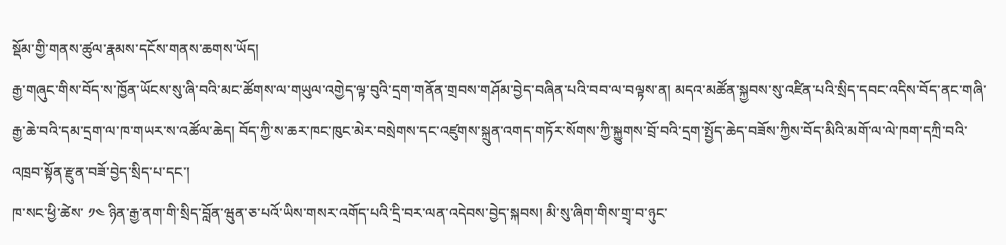སྡོམ་གྱི་གནས་ཚུལ་རྣམས་དངོས་གནས་ཆགས་ཡོད།
རྒྱ་གཞུང་གིས་བོད་ས་ཁྱོན་ཡོངས་སུ་ཞི་བའི་མང་ཚོགས་ལ་གཡུལ་འགྱེད་ལྟ་བུའི་དྲག་གནོན་གྲབས་གཤོམ་བྱེད་བཞིན་པའི་བབ་ལ་བལྟས་ན། མདའ་མཚོན་སྐྱབས་སུ་འཛིན་པའི་སྲིད་དབང་འདིས་བོད་ནང་གཞི་རྒྱ་ཆེ་བའི་དམ་དྲག་ལ་ཁ་གཡར་ས་འཚོལ་ཆེད། བོད་ཀྱི་ས་ཆར་ཁང་ཁུང་མེར་བསྲེགས་དང་འཛུགས་སྐྲུན་འགད་གཏོར་སོགས་ཀྱི་སྐྱུགས་བྲོ་བའི་དྲག་སྤྱོད་ཆེད་བཟོས་ཀྱིས་བོད་མིའི་མགོ་ལ་ལེ་ཁག་དཀྲི་བའི་འཁྲབ་སྟོན་རྫུན་བཟོ་བྱེད་སྲིད་པ་དང་།
ཁ་སང་ཕྱི་ཚེས་ ༡༤ ཉིན་རྒྱ་ནག་གི་སྲིད་བློན་ཝུན་ཅ་པའོ་ཡིས་གསར་འགོད་པའི་དྲི་བར་ལན་འདེབས་བྱེད་སྐབས། མི་སུ་ཞིག་གིས་གྲྭ་བ་ཉུང་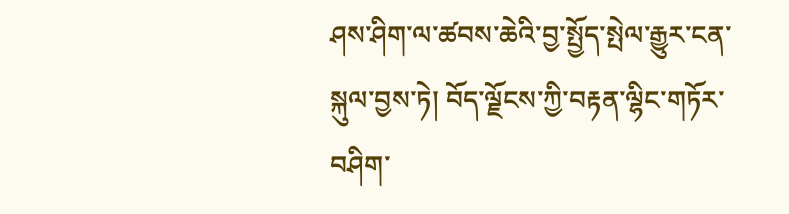ཤས་ཤིག་ལ་ཚབས་ཆེའི་བྱ་སྤྱོད་སྤེལ་རྒྱུར་ངན་སྐུལ་བྱས་ཏེ། བོད་ལྗོངས་ཀྱི་བརྟན་ལྷིང་གཏོར་བཤིག་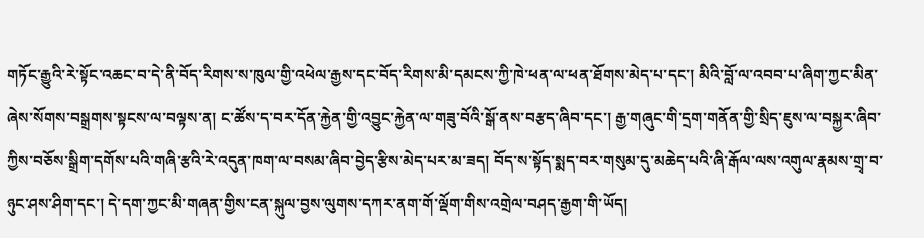གཏོང་རྒྱུའི་རེ་སྟོང་འཆང་བ་དེ་ནི་བོད་རིགས་ས་ཁུལ་གྱི་འཕེལ་རྒྱས་དང་བོད་རིགས་མི་དམངས་ཀྱི་ཁེ་ཕན་ལ་ཕན་ཐོགས་མེད་པ་དང་། མིའི་བློ་ལ་འབབ་པ་ཞིག་ཀྱང་མིན་ཞེས་སོགས་བསྒྲགས་སྟངས་ལ་བལྟས་ན། ང་ཚོས་ད་བར་དོན་རྐྱེན་གྱི་འབྱུང་རྐྱེན་ལ་གཟུ་བོའི་སྒོ་ནས་བརྩད་ཞིབ་དང་། རྒྱ་གཞུང་གི་དྲག་གནོན་གྱི་སྲིད་ཇུས་ལ་བསྐྱར་ཞིབ་ཀྱིས་བཅོས་སྒྲིག་དགོས་པའི་གཞི་རྩའི་རེ་འདུན་ཁག་ལ་བསམ་ཞིབ་བྱེད་རྩིས་མེད་པར་མ་ཟད། བོད་ས་སྟོད་སྨད་བར་གསུམ་དུ་མཆེད་པའི་ཞི་རྒོལ་ལས་འགུལ་རྣམས་གྲྭ་བ་ཉུང་ཤས་ཤིག་དང་། དེ་དག་ཀྱང་མི་གཞན་གྱིས་ངན་སྐུལ་བྱས་ལུགས་དཀར་ནག་གོ་ལྡོག་གིས་འགྲེལ་བཤད་རྒྱག་གི་ཡོད།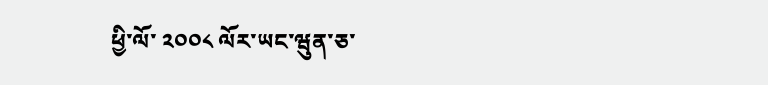ཕྱི་ལོ་ ༢༠༠༨ ལོར་ཡང་ཝུན་ཅ་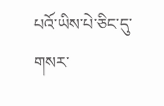པའོ་ཡིས་པེ་ཅིང་དུ་གསར་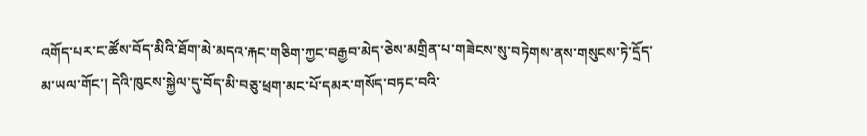འགོད་པར་ང་ཚོས་བོད་མིའི་ཐོག་མེ་མདའ་རྐང་གཅིག་ཀྱང་བརྒྱབ་མེད་ཅེས་མགྲིན་པ་གཟེངས་སུ་བཏེགས་ནས་གསུངས་ཏེ་དྲོད་མ་ཡལ་གོང་། དེའི་ཁུངས་སྐྱེལ་དུ་བོད་མི་བཅུ་ཕྲག་མང་པོ་དམར་གསོད་བཏང་བའི་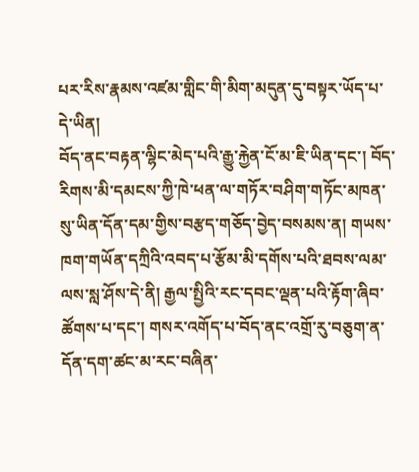པར་རིས་རྣམས་འཛམ་གླིང་གི་མིག་མདུན་དུ་བསྟར་ཡོད་པ་དེ་ཡིན།
བོད་ནང་བརྟན་ལྷིང་མེད་པའི་རྒྱུ་རྐྱེན་ངོ་མ་ཇི་ཡིན་དང་། བོད་རིགས་མི་དམངས་ཀྱི་ཁེ་ཕན་ལ་གཏོར་བཤིག་གཏོང་མཁན་སུ་ཡིན་དོན་དམ་གྱིས་བརྩད་གཅོད་བྱེད་བསམས་ན། གཡས་ཁག་གཡོན་དཀྲིའི་འབད་པ་རྩོམ་མི་དགོས་པའི་ཐབས་ལམ་ལས་སླ་ཤོས་དེ་ནི། རྒྱལ་སྤྱིའི་རང་དབང་ལྡན་པའི་རྟོག་ཞིབ་ཚོགས་པ་དང་། གསར་འགོད་པ་བོད་ནང་འགྲོ་རུ་བཅུག་ན་དོན་དག་ཚང་མ་རང་བཞིན་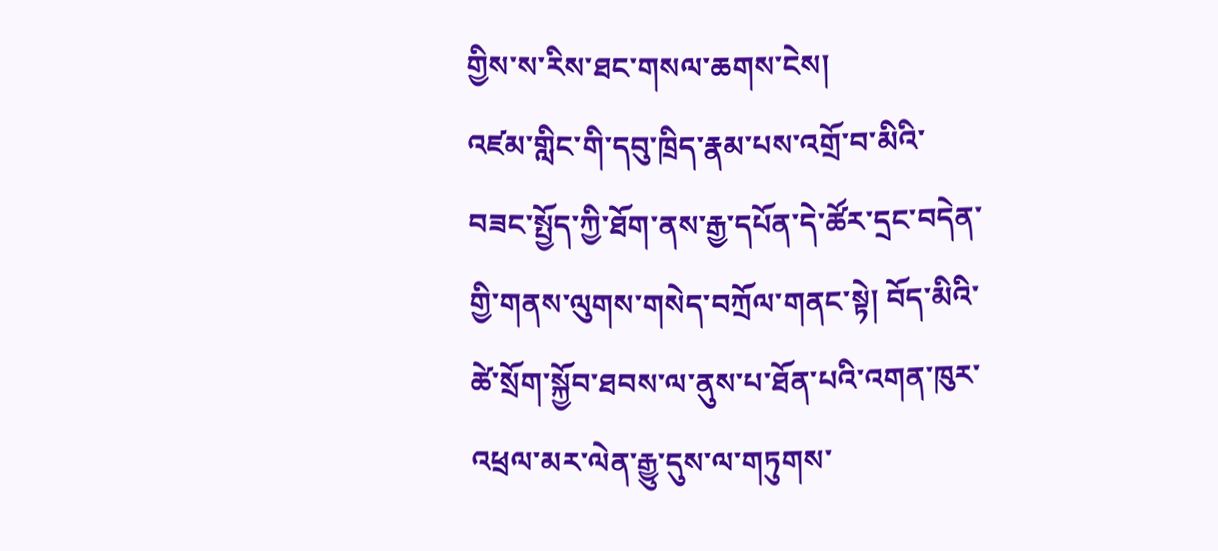གྱིས་ས་རིས་ཐང་གསལ་ཆགས་ངེས།
འཛམ་གླིང་གི་དབུ་ཁྲིད་རྣམ་པས་འགྲོ་བ་མིའི་བཟང་སྤྱོད་ཀྱི་ཐོག་ནས་རྒྱ་དཔོན་དེ་ཚོར་དྲང་བདེན་གྱི་གནས་ལུགས་གསེད་བཀྲོལ་གནང་སྟེ། བོད་མིའི་ཚེ་སྲོག་སྐྱོབ་ཐབས་ལ་ནུས་པ་ཐོན་པའི་འགན་ཁུར་འཕྲལ་མར་ལེན་རྒྱུ་དུས་ལ་གཏུགས་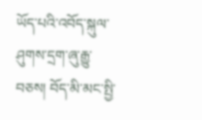ཡོད་པའི་འབོད་སྐུལ་ཤུགས་དྲག་ཞུ་རྒྱུ་བཅས། བོད་མི་མང་སྤྱི་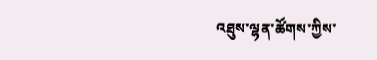འཐུས་ལྷན་ཚོགས་ཀྱིས་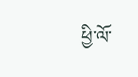ཕྱི་ལོ་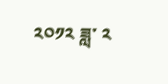༢༠༡༢ ཟླ་ ༢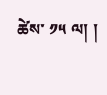ཚེས་ ༡༥ ལ། །